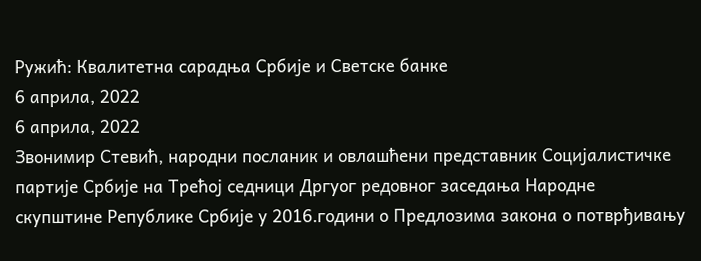Ружић: Квалитетна сарадња Србије и Светске банке
6 априла, 2022
6 априла, 2022
Звонимир Стевић, народни посланик и овлашћени представник Социјалистичке партије Србије на Трећој седници Дргуог редовног заседања Народне скупштине Републике Србије у 2016.години о Предлозима закона о потврђивању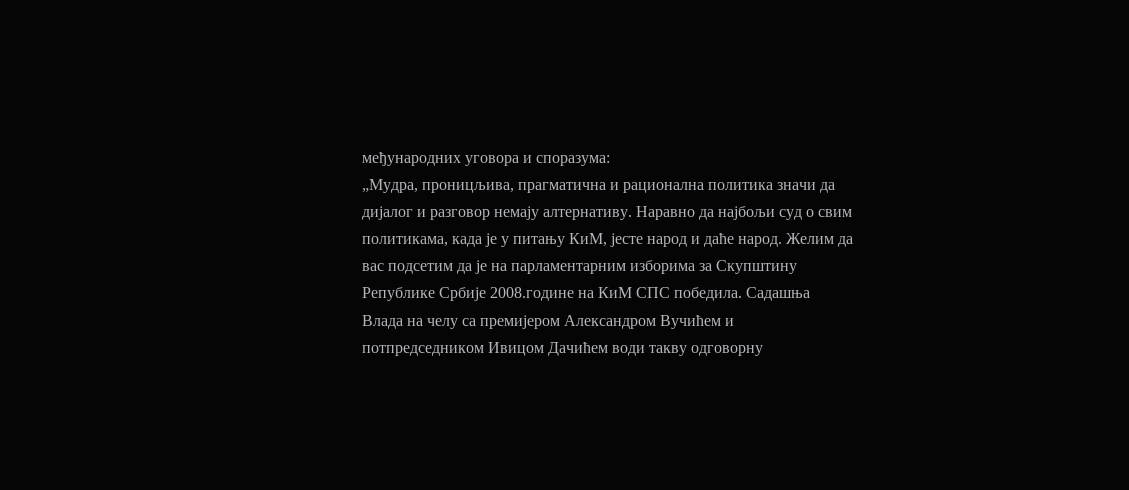међународних уговора и споразума:
„Мудра, проницљива, прагматична и рационална политика значи да дијалог и разговор немају алтернативу. Наравно да најбољи суд о свим политикама, када је у питању КиМ, јесте народ и даће народ. Желим да вас подсетим да је на парламентарним изборима за Скупштину Републике Србије 2008.године на КиМ СПС победила. Садашња Влада на челу са премијером Александром Вучићем и потпредседником Ивицом Дачићем води такву одговорну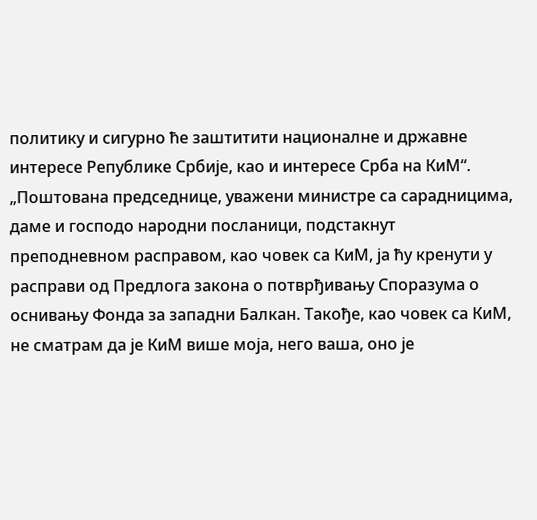политику и сигурно ће заштитити националне и државне интересе Републике Србије, као и интересе Срба на КиМ“.
„Поштована председнице, уважени министре са сарадницима, даме и господо народни посланици, подстакнут преподневном расправом, као човек са КиМ, ја ћу кренути у расправи од Предлога закона о потврђивању Споразума о оснивању Фонда за западни Балкан. Такође, као човек са КиМ, не сматрам да је КиМ више моја, него ваша, оно је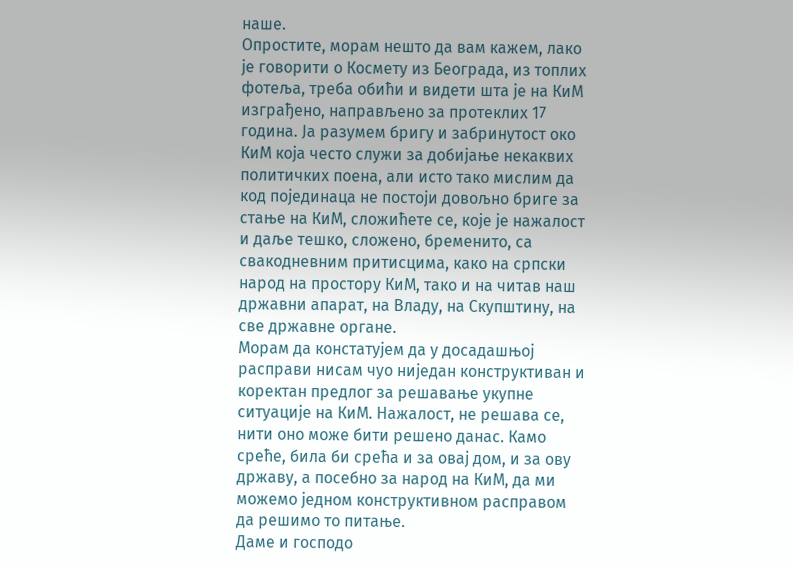наше.
Опростите, морам нешто да вам кажем, лако је говорити о Космету из Београда, из топлих фотеља, треба обићи и видети шта је на КиМ изграђено, направљено за протеклих 17 година. Ја разумем бригу и забринутост око КиМ која често служи за добијање некаквих политичких поена, али исто тако мислим да код појединаца не постоји довољно бриге за стање на КиМ, сложићете се, које је нажалост и даље тешко, сложено, бременито, са свакодневним притисцима, како на српски народ на простору КиМ, тако и на читав наш државни апарат, на Владу, на Скупштину, на све државне органе.
Морам да констатујем да у досадашњој расправи нисам чуо ниједан конструктиван и коректан предлог за решавање укупне ситуације на КиМ. Нажалост, не решава се, нити оно може бити решено данас. Камо среће, била би срећа и за овај дом, и за ову државу, а посебно за народ на КиМ, да ми можемо једном конструктивном расправом да решимо то питање.
Даме и господо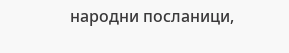народни посланици,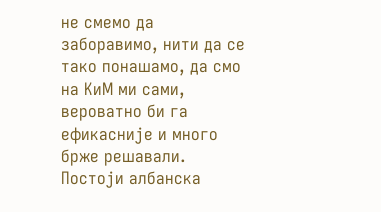не смемо да заборавимо, нити да се тако понашамо, да смо на КиМ ми сами, вероватно би га ефикасније и много брже решавали. Постоји албанска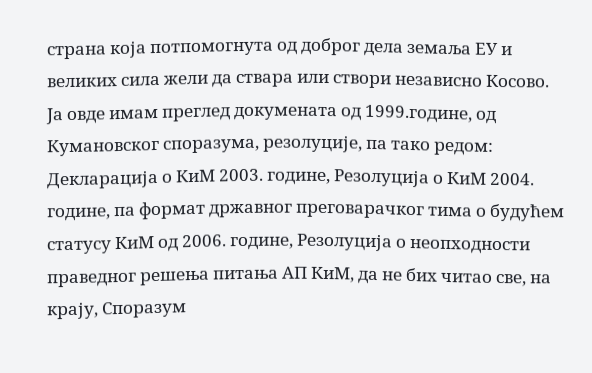страна која потпомогнута од доброг дела земаља ЕУ и великих сила жели да ствара или створи независно Косово.
Ја овде имам преглед докумената од 1999.године, од Кумановског споразума, резолуције, па тако редом: Декларација о КиМ 2003. године, Резолуција о КиМ 2004. године, па формат државног преговарачког тима о будућем статусу КиМ од 2006. године, Резолуција о неопходности праведног решења питања АП КиМ, да не бих читао све, на крају, Споразум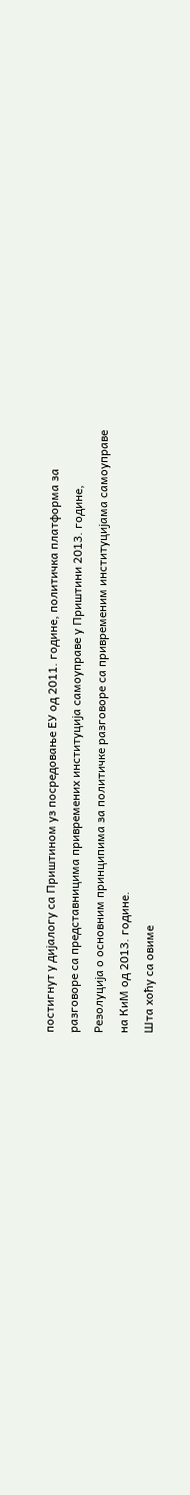постигнут у дијалогу са Приштином уз посредовање ЕУ од 2011. године, политичка платформа за разговоре са представницима привремених институција самоуправе у Приштини 2013. године, Резолуција о основним принципима за политичке разговоре са привременим институцијама самоуправе на КиМ од 2013. године.
Шта хоћу са овиме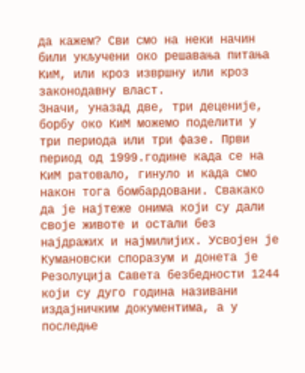да кажем? Сви смо на неки начин били укључени око решавања питања КиМ, или кроз извршну или кроз законодавну власт.
Значи, уназад две, три деценије, борбу око КиМ можемо поделити у три периода или три фазе. Први период од 1999.године када се на КиМ ратовало, гинуло и када смо након тога бомбардовани. Свакако да је најтеже онима који су дали своје животе и остали без најдражих и најмилијих. Усвојен је Кумановски споразум и донета је Резолуција Савета безбедности 1244 који су дуго година називани издајничким документима, а у последње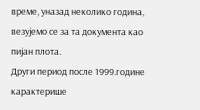време, уназад неколико година, везујемо се за та документа као пијан плота.
Други период после 1999.године карактерише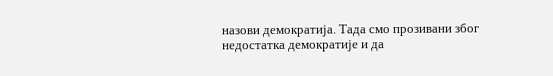назови демократија. Тада смо прозивани због недостатка демократије и да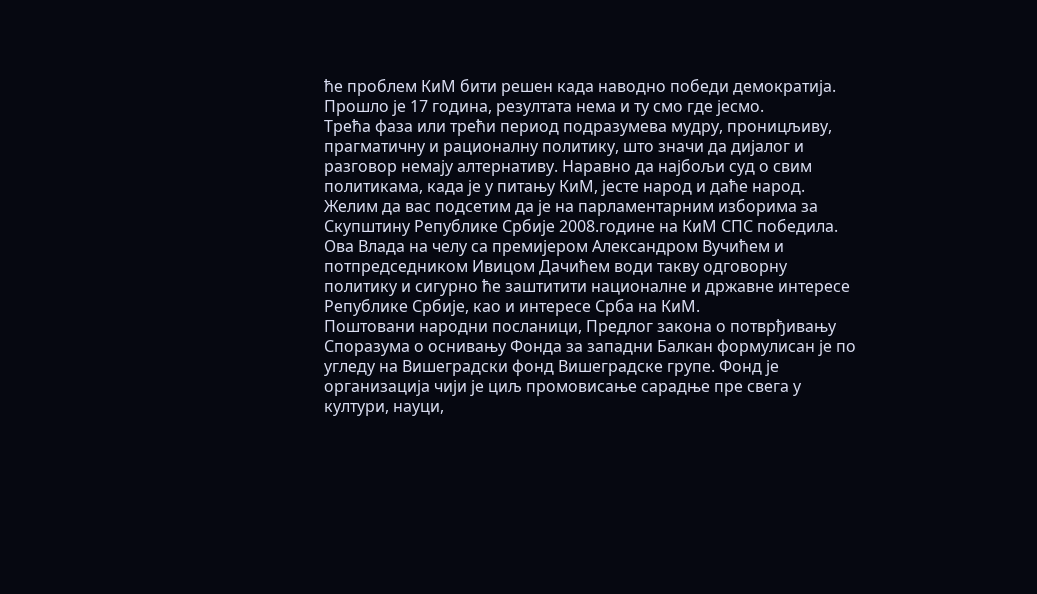ће проблем КиМ бити решен када наводно победи демократија. Прошло је 17 година, резултата нема и ту смо где јесмо.
Трећа фаза или трећи период подразумева мудру, проницљиву, прагматичну и рационалну политику, што значи да дијалог и разговор немају алтернативу. Наравно да најбољи суд о свим политикама, када је у питању КиМ, јесте народ и даће народ.
Желим да вас подсетим да је на парламентарним изборима за Скупштину Републике Србије 2008.године на КиМ СПС победила. Ова Влада на челу са премијером Александром Вучићем и потпредседником Ивицом Дачићем води такву одговорну политику и сигурно ће заштитити националне и државне интересе Републике Србије, као и интересе Срба на КиМ.
Поштовани народни посланици, Предлог закона о потврђивању Споразума о оснивању Фонда за западни Балкан формулисан је по угледу на Вишеградски фонд Вишеградске групе. Фонд је организација чији је циљ промовисање сарадње пре свега у култури, науци,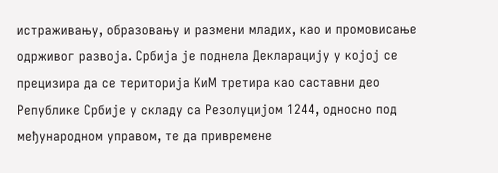истраживању, образовању и размени младих, као и промовисање одрживог развоја. Србија је поднела Декларацију у којој се прецизира да се територија КиМ третира као саставни део Републике Србије у складу са Резолуцијом 1244, односно под међународном управом, те да привремене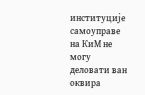институције самоуправе на КиМ не могу деловати ван оквира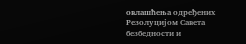овлашћења одређених Резолуцијом Савета безбедности и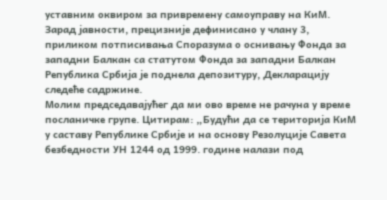уставним оквиром за привремену самоуправу на КиМ.
Зарад јавности, прецизније дефинисано у члану 3, приликом потписивања Споразума о оснивању Фонда за западни Балкан са статутом Фонда за западни Балкан Република Србија је поднела депозитуру, Декларацију следеће садржине.
Молим председавајућег да ми ово време не рачуна у време посланичке групе. Цитирам: „Будући да се територија КиМ у саставу Републике Србије и на основу Резолуције Савета безбедности УН 1244 од 1999. године налази под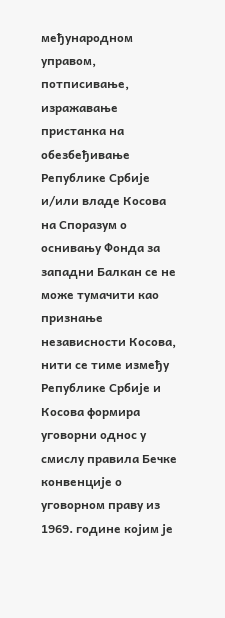међународном управом, потписивање, изражавање пристанка на обезбеђивање Републике Србије и/или владе Косова на Споразум о оснивању Фонда за западни Балкан се не може тумачити као признање независности Косова, нити се тиме између Републике Србије и Косова формира уговорни однос у смислу правила Бечке конвенције о уговорном праву из 1969. године којим је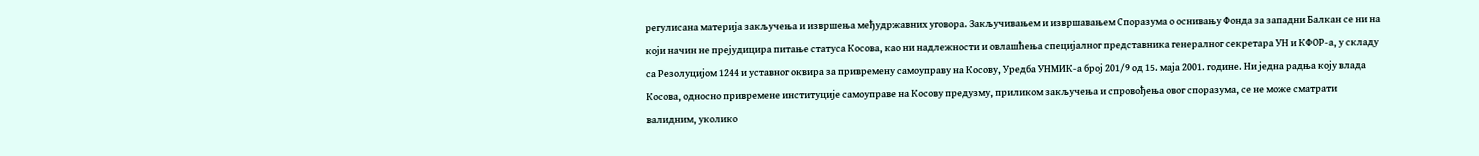регулисана материја закључења и извршења међудржавних уговора. Закључивањем и извршавањем Споразума о оснивању Фонда за западни Балкан се ни на који начин не прејудицира питање статуса Косова, као ни надлежности и овлашћења специјалног представника генералног секретара УН и КФОР-а, у складу са Резолуцијом 1244 и уставног оквира за привремену самоуправу на Косову, Уредба УНМИК-а број 201/9 од 15. маја 2001. године. Ни једна радња коју влада Косова, односно привремене институције самоуправе на Косову предузму, приликом закључења и спровођења овог споразума, се не може сматрати валидним, уколико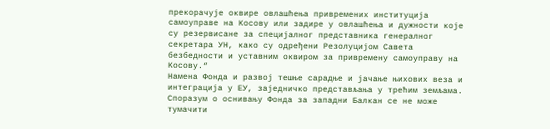прекорачује оквире овлашћења привремених институција самоуправе на Косову или задире у овлашћења и дужности које су резервисане за специјалног представника генералног секретара УН, како су одређени Резолуцијом Савета безбедности и уставним оквиром за привремену самоуправу на Косову.“
Намена Фонда и развој тешње сарадње и јачање њихових веза и интеграција у ЕУ, заједничко представљања у трећим земљама. Споразум о оснивању Фонда за западни Балкан се не може тумачити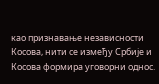као признавање независности Косова, нити се између Србије и Косова формира уговорни однос.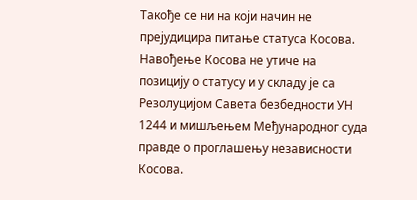Такође се ни на који начин не прејудицира питање статуса Косова. Навођење Косова не утиче на позицију о статусу и у складу је са Резолуцијом Савета безбедности УН 1244 и мишљењем Међународног суда правде о проглашењу независности Косова.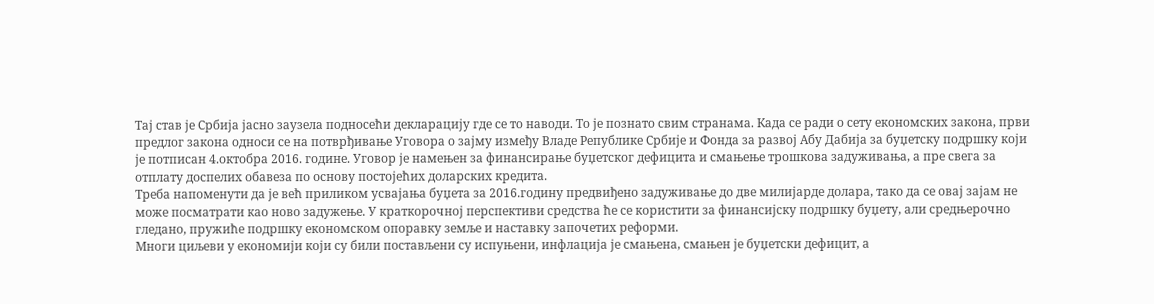Тај став је Србија јасно заузела подносећи декларацију где се то наводи. То је познато свим странама. Када се ради о сету економских закона, први предлог закона односи се на потврђивање Уговора о зајму између Владе Републике Србије и Фонда за развој Абу Дабија за буџетску подршку који је потписан 4.октобра 2016. године. Уговор је намењен за финансирање буџетског дефицита и смањење трошкова задуживања, а пре свега за отплату доспелих обавеза по основу постојећих доларских кредита.
Треба напоменути да је већ приликом усвајања буџета за 2016.годину предвиђено задуживање до две милијарде долара, тако да се овај зајам не може посматрати као ново задужење. У краткорочној перспективи средства ће се користити за финансијску подршку буџету, али средњерочно гледано, пружиће подршку економском опоравку земље и наставку започетих реформи.
Многи циљеви у економији који су били постављени су испуњени, инфлација је смањена, смањен је буџетски дефицит, а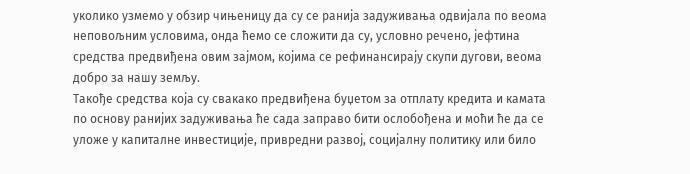уколико узмемо у обзир чињеницу да су се ранија задуживања одвијала по веома неповољним условима, онда ћемо се сложити да су, условно речено, јефтина средства предвиђена овим зајмом, којима се рефинансирају скупи дугови, веома добро за нашу земљу.
Такође средства која су свакако предвиђена буџетом за отплату кредита и камата по основу ранијих задуживања ће сада заправо бити ослобођена и моћи ће да се уложе у капиталне инвестиције, привредни развој, социјалну политику или било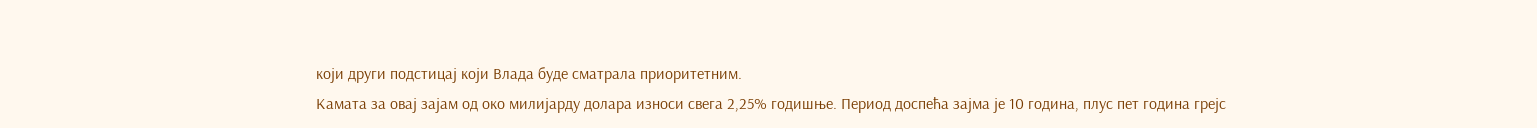који други подстицај који Влада буде сматрала приоритетним.
Камата за овај зајам од око милијарду долара износи свега 2,25% годишње. Период доспећа зајма је 10 година, плус пет година грејс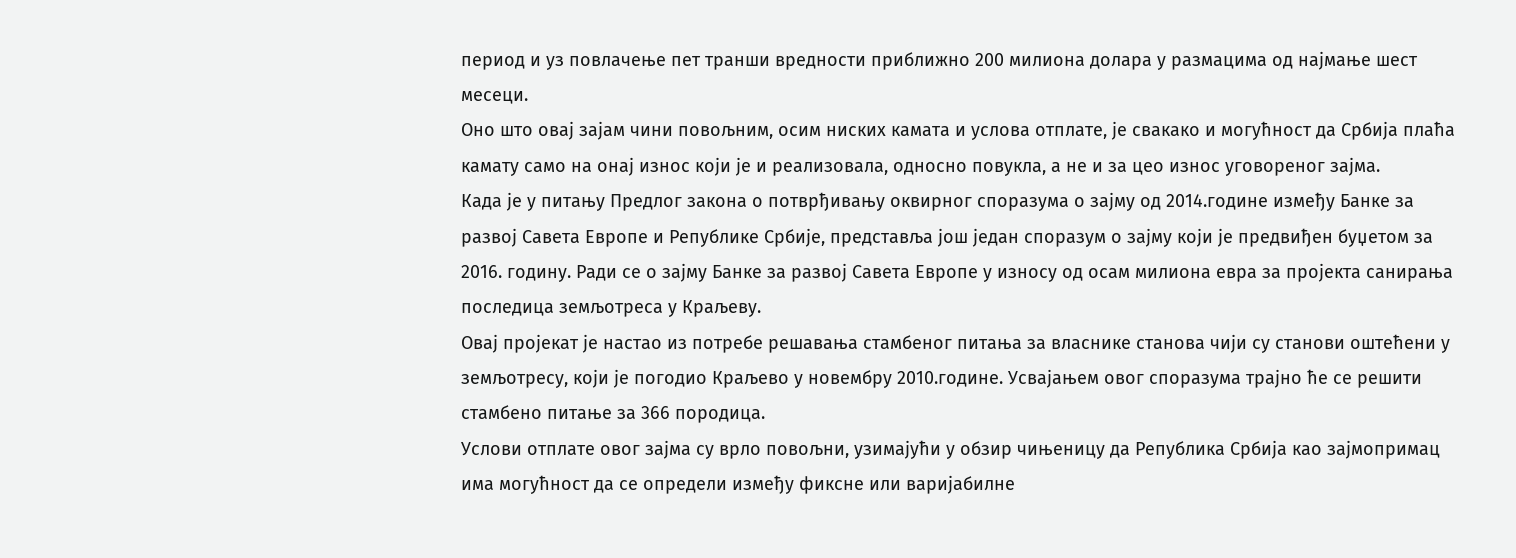период и уз повлачење пет транши вредности приближно 200 милиона долара у размацима од најмање шест месеци.
Оно што овај зајам чини повољним, осим ниских камата и услова отплате, је свакако и могућност да Србија плаћа камату само на онај износ који је и реализовала, односно повукла, а не и за цео износ уговореног зајма.
Када је у питању Предлог закона о потврђивању оквирног споразума о зајму од 2014.године између Банке за развој Савета Европе и Републике Србије, представља још један споразум о зајму који је предвиђен буџетом за 2016. годину. Ради се о зајму Банке за развој Савета Европе у износу од осам милиона евра за пројекта санирања последица земљотреса у Краљеву.
Овај пројекат је настао из потребе решавања стамбеног питања за власнике станова чији су станови оштећени у земљотресу, који је погодио Краљево у новембру 2010.године. Усвајањем овог споразума трајно ће се решити стамбено питање за 366 породица.
Услови отплате овог зајма су врло повољни, узимајући у обзир чињеницу да Република Србија као зајмопримац има могућност да се определи између фиксне или варијабилне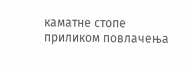каматне стопе приликом повлачења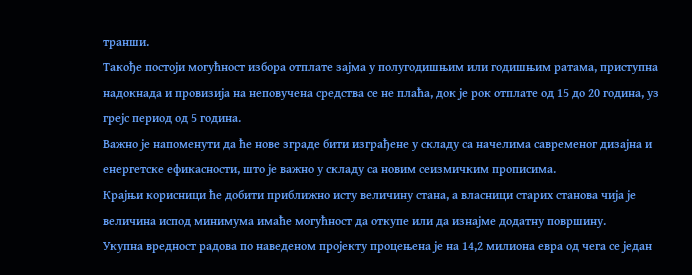транши.
Такође постоји могућност избора отплате зајма у полугодишњим или годишњим ратама, приступна надокнада и провизија на неповучена средства се не плаћа, док је рок отплате од 15 до 20 година, уз грејс период од 5 година.
Важно је напоменути да ће нове зграде бити изграђене у складу са начелима савременог дизајна и енергетске ефикасности, што је важно у складу са новим сеизмичким прописима.
Крајњи корисници ће добити приближно исту величину стана, а власници старих станова чија је величина испод минимума имаће могућност да откупе или да изнајме додатну површину.
Укупна вредност радова по наведеном пројекту процењена је на 14,2 милиона евра од чега се један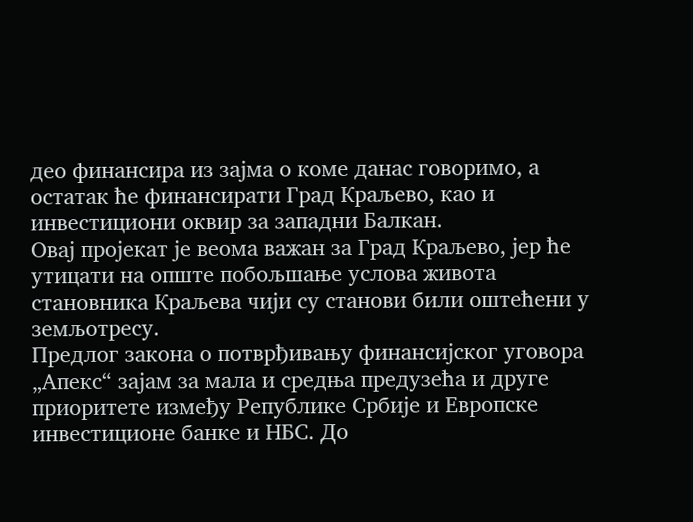део финансира из зајма о коме данас говоримо, а остатак ће финансирати Град Краљево, као и инвестициони оквир за западни Балкан.
Овај пројекат је веома важан за Град Краљево, јер ће утицати на опште побољшање услова живота становника Краљева чији су станови били оштећени у земљотресу.
Предлог закона о потврђивању финансијског уговора „Апекс“ зајам за мала и средња предузећа и друге приоритете између Републике Србије и Европске инвестиционе банке и НБС. До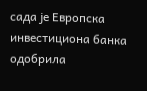сада је Европска инвестициона банка одобрила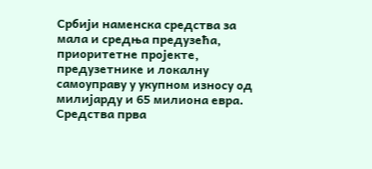Србији наменска средства за мала и средња предузећа, приоритетне пројекте, предузетнике и локалну самоуправу у укупном износу од милијарду и 65 милиона евра.
Средства прва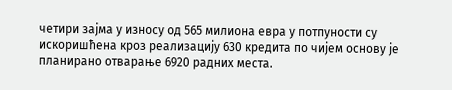четири зајма у износу од 565 милиона евра у потпуности су искоришћена кроз реализацију 630 кредита по чијем основу је планирано отварање 6920 радних места.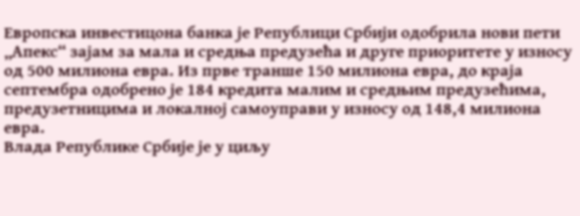Европска инвестицона банка је Републици Србији одобрила нови пети „Апекс“ зајам за мала и средња предузећа и друге приоритете у износу од 500 милиона евра. Из прве транше 150 милиона евра, до краја септембра одобрено је 184 кредита малим и средњим предузећима, предузетницима и локалној самоуправи у износу од 148,4 милиона евра.
Влада Републике Србије је у циљу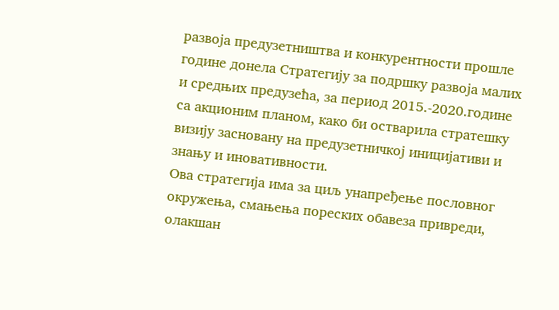развоја предузетништва и конкурентности прошле године донела Стратегију за подршку развоја малих и средњих предузећа, за период 2015.-2020.године са акционим планом, како би остварила стратешку визију засновану на предузетничкој иницијативи и знању и иновативности.
Ова стратегија има за циљ унапређење пословног окружења, смањења пореских обавеза привреди, олакшан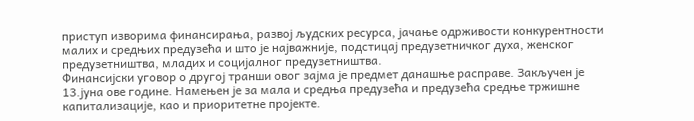приступ изворима финансирања, развој људских ресурса, јачање одрживости конкурентности малих и средњих предузећа и што је најважније, подстицај предузетничког духа, женског предузетништва, младих и социјалног предузетништва.
Финансијски уговор о другој транши овог зајма је предмет данашње расправе. Закључен је 13.јуна ове године. Намењен је за мала и средња предузећа и предузећа средње тржишне капитализације, као и приоритетне пројекте.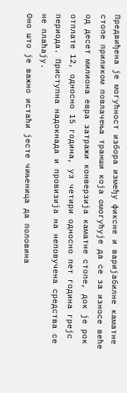Предвиђена је могућност избора између фиксне и варијабилне каматне стопе приликом повлачења транши која омогућује да се за износе веће од десет милиона евра затражи конверзија каматне стопе, док је рок отплате 12, односно 15 година, уз четири односно пет година грејс периода. Приступна надокнада и провизија на неповучена средства се не плаћају.
Оно што је важно истаћи јесте чињеница да половина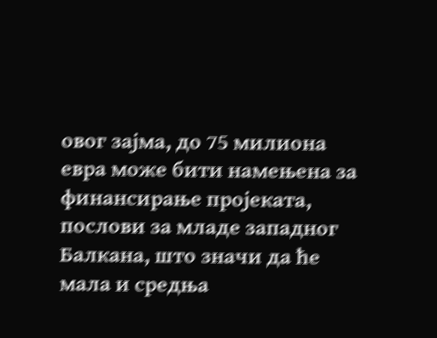овог зајма, до 75 милиона евра може бити намењена за финансирање пројеката, послови за младе западног Балкана, што значи да ће мала и средња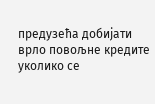предузећа добијати врло повољне кредите уколико се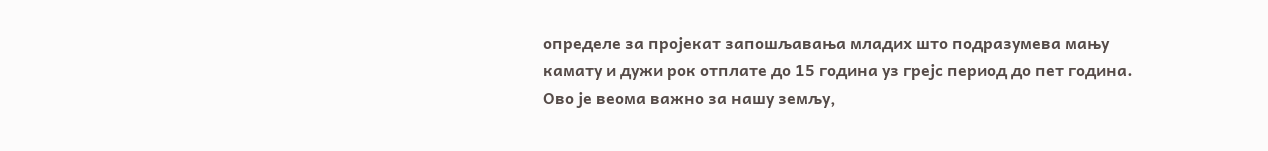определе за пројекат запошљавања младих што подразумева мању камату и дужи рок отплате до 15 година уз грејс период до пет година.
Ово је веома важно за нашу земљу,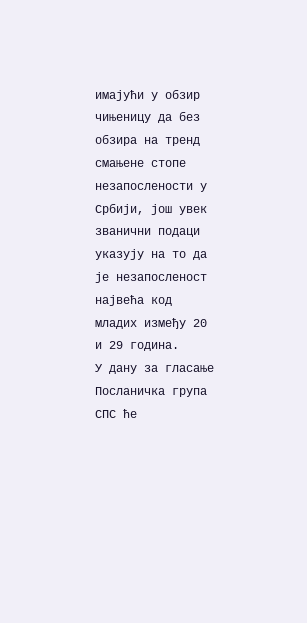имајући у обзир чињеницу да без обзира на тренд смањене стопе незапослености у Србији, још увек званични подаци указују на то да је незапосленост највећа код младих између 20 и 29 година.
У дану за гласање Посланичка група СПС ће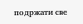подржати све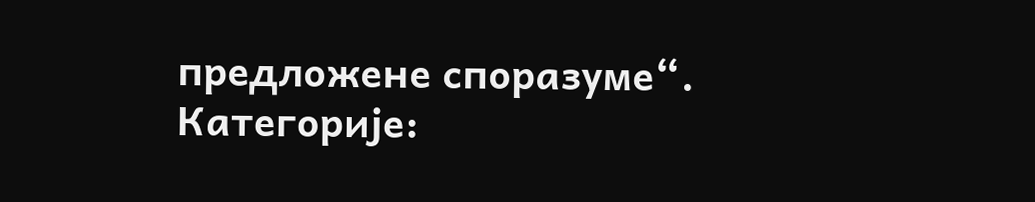предложене споразуме“.
Категорије: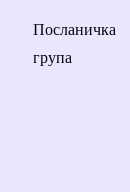Посланичка група